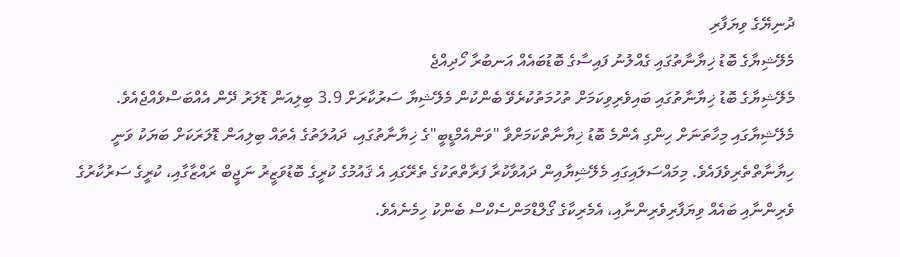ދުނިޔޭގެ ވިޔަފާރި
މެލޭޝިޔާގެ ބޮޑު ޚިޔާނާތުގައި ގެއްލުނު ފައިސާގެ ބޮޑުބައެއް އަނބުރާ ހޯދިއްޖެ
މެލޭޝިޔާގެ ބޮޑު ޚިޔާނާތުގައި ބައިވެރިވިކަމަށް ތުހުމަތުކުރެވޭ ބެންކުން މެލޭޝިޔާ ސަރުކާރަށް 3.9 ބިލިއަން ޑޮލަރު ދޭން އެއްބަސްވެއްޖެއެވެ.
މެލޭޝިޔާގައި މިހާތަނަށް ހިންގި އެންމެ ބޮޑު ޚިޔާނާތްކަމަށްވާ "ވަންއެމްޑީބީ"ގެ ޚިޔާނާތުގައި، ދައުލަތުގެ އެތައް ބިލިއަން ޑޮލަރަކަށް ބަޔަކު ވަނީ ހިޔާނާތްތެރިވެފައެވެ. މިމައްސަލައިގައި މެލޭޝިޔާއިން ދައުވާކުރާ ފަރާތްތަކުގެ ތެރޭގައި އެ ޤައުމުގެ ކުރީގެ ބޮޑުވަޒީރު ނަޖީބް ރައްޒާގާއި، ކުރީގެ ސަރުކާރުގެ ވެރިންނާއި ބައެއް ވިޔަފާރިވެރިންނާއި، އެމެރިކާގެ ގޯލްޑްމަންސެކްސް ބެންކު ހިމެނެއެވެ.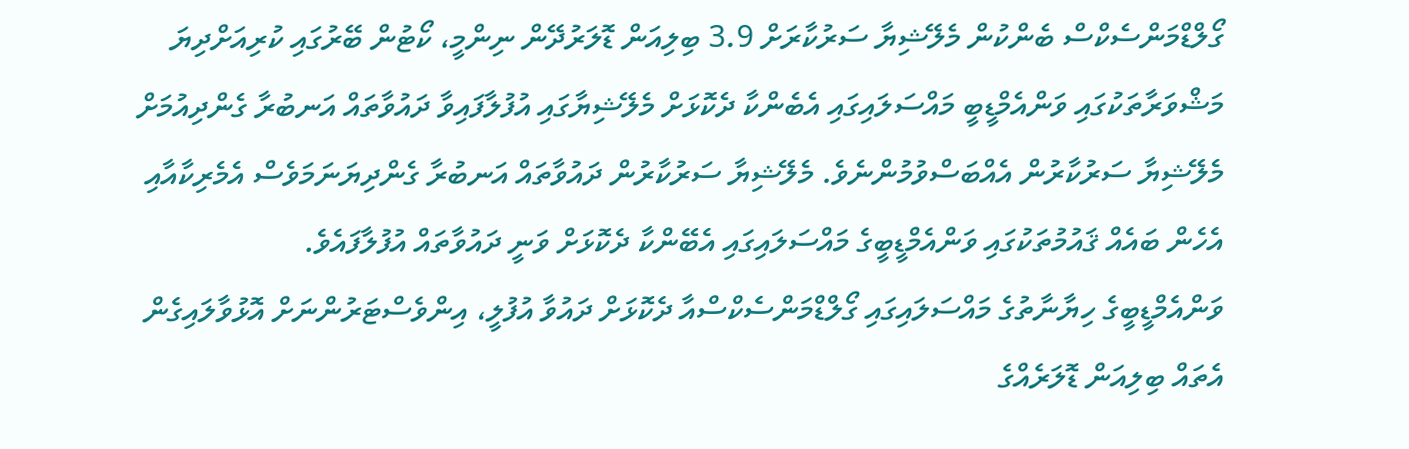ގޯލްޑްމަންސެކްސް ބެންކުން މެލޭޝިޔާ ސަރުކާރަށް 3.9 ބިލިއަން ޑޮލަރުދޭން ނިންމީ، ކޯޓުން ބޭރުގައި ކުރިއަށްދިޔަ މަޝްވަރާތަކުގައި ވަންއެމްޑީބީ މައްސަލައިގައި އެބެންކާ ދެކޮޅަށް މެލޭޝިޔާގައި އުފުލާފައިވާ ދައުވާތައް އަނބުރާ ގެންދިއުމަށް މެލޭޝިޔާ ސަރުކާރުން އެއްބަސްވުމުންނެވެ. މެލޭޝިޔާ ސަރުކާރުން ދައުވާތައް އަނބުރާ ގެންދިޔަނަމަވެސް އެމެރިކާއާއި އެހެން ބައެއް ޤައުމުތަކުގައި ވަންއެމްޑީބީގެ މައްސަލައިގައި އެބޭންކާ ދެކޮޅަށް ވަނީ ދައުވާތައް އުފުލާފައެވެ.
ވަންއެމްޑީބީގެ ހިޔާނާތުގެ މައްސަލައިގައި ގޯލްޑްމަންސެކްސްއާ ދެކޮޅަށް ދައުވާ އުފުލީ، އިންވެސްޓަރުންނަށް އޮޅުވާލައިގެން އެތައް ބިލިއަން ޑޮލަރެއްގެ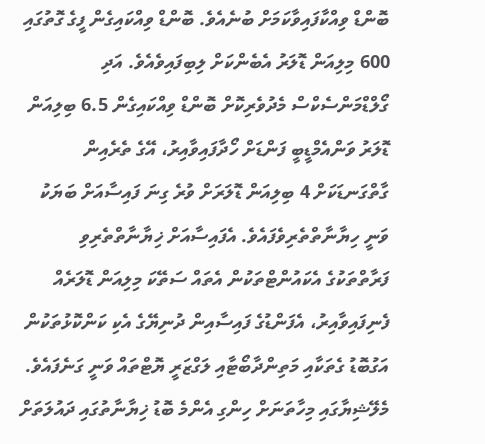ބޮންޑް ވިއްކާފައިވާކަމަށް ބުނެއެވެ. ބޮންޑް ވިއްކައިގެން ފީގެ ގޮތުގައި 600 މިލިއަން ޑޮލަރު އެބެންކަށް ލިބިފައިވެއެވެ. އަދި ގޯލްޑްމަންސެކްސް މެދުވެރިކޮށް ބޮންޑް ވިއްކައިގެން 6.5 ބިލިއަން ޑޮލަރު ވަންއެމްޑީބީ ފަންޑަށް ހޯދާފައިވާއިރު، އޭގެ ތެރެއިން ގާތްގަނޑަކަށް 4 ބިލިއަން ޑޮލަރަށް ވުރެ ގިނަ ފައިސާއަށް ބަޔަކު ވަނީ ހިޔާނާތްތެރިވެފައެވެ. އެފައިސާއަށް ޚިޔާނާތްތެރިވި ފަރާތްތަކުގެ އެކައުންޓްތަކުން އެތައް ސަތޭކަ މިލިއަން ޑޮލަރެއް ފެނިފައިވާއިރު، އެފަންޑުގެ ފައިސާއިން ދުނިޔޭގެ އެކި ކަންކޮޅުތަކުން އަގުބޮޑު ގެތަކާއި މަތިންދާބޯޓާއި ލަގްޒަރީ ޔޮޓްތައް ވަނީ ގަނެފައެވެ.
މެލޭޝިޔާގައި މިހާތަނަށް ހިންގި އެންމެ ބޮޑު ޚިޔާނާތުގައި ދައުލަތަށް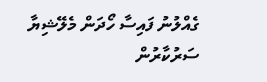ގެއްލުނު ފައިސާ ހޯދަން މެލޭޝިޔާ ސަރުކާރުން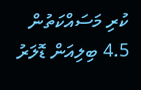ކުރި މަސައްކަތުން 4.5 ބިލިއަން ޑޮލަރު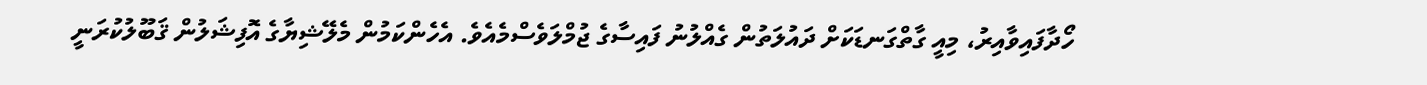ހޯދާފައިވާއިރު، މިއީ ގާތްގަނޑަކަށް ދައުލަތުން ގެއްލުނު ފައިސާގެ ޖުމްލަވެސްމެއެވެ. އެހެންކަމުން މެލޭޝިޔާގެ އޮފިޝަލުން ޤަބޫލުކުރަނީ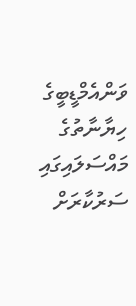ވަންއެމްޑީބީގެ ހިޔާނާތުގެ މައްސަލައިގައި ސަރުކާރަށް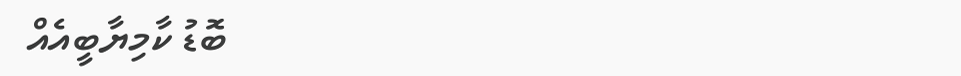ބޮޑު ކާމިޔާބީއެއް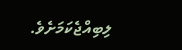ލިބިއްޖެކަމަށެވެ.